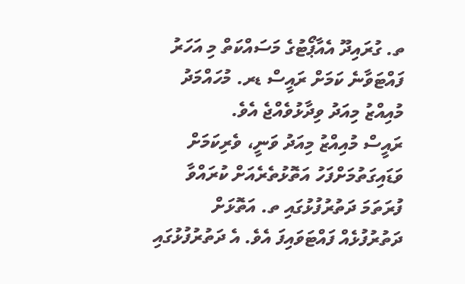ތ. ގުރައިދޫ އެއާޕޯޓުގެ މަސައްކަތް މި އަހަރު ފައްޓަވާނެ ކަމަށް ރައީސް ޑރ. މުހައްމަދު މުއިއްޒު މިއަދު ވިދާޅުވެއްޖެ އެވެ.
ރައީސް މުއިއްޒު މިއަދު ވަނީ، ވެރިކަމަށް ވަޑައިގަތުމަށްފަހު އަތޮޅުތެރެއަށް ކުރައްވާ ފުރަތަމަ ދަތުރުފުޅުގައި ތ. އަތޮޅަށް ދަތުރުފުޅެއް ފައްޓަވައިފަ އެވެ. އެ ދަތުރުފުޅުގައި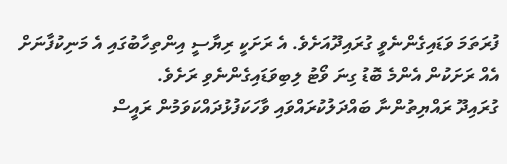ފުރަތަމަ ވަޑައިގެންނެވީ ގުރައިދޫއަށެވެ. އެ ރަށަކީ ރިޔާސީ އިންތިހާބުގައި އެ މަނިކުފާނަށް އެއް ރަށަކުން އެންމެ ބޮޑު ގިނަ ވޯޓު ލިބިވަޑައިގެންނެވި ރަށެވެ.
ގުރައިދޫ ރައްޔިތުންނާ ބައްދަލުކުރައްވައި ވާހަކަފުޅުދައްކަވަމުން ރައީސް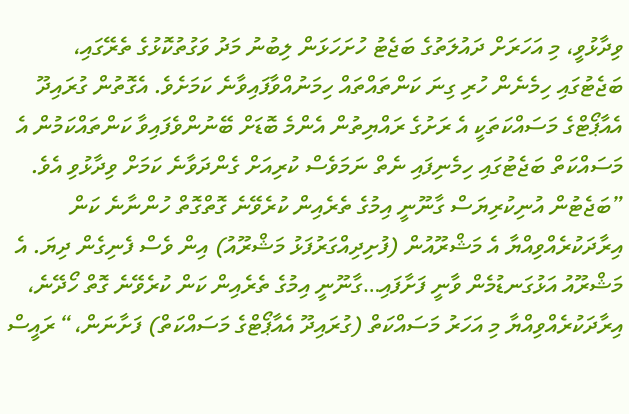ވިދާޅުވީ، މި އަހަރަށް ދައުލަތުގެ ބަޖެޓު ހުށަހަޅަން ލިބުނު މަދު ވަގުތުކޮޅުގެ ތެރޭގައި، ބަޖެޓުގައި ހިމެނެން ހުރި ގިނަ ކަންތައްތައް ހިމަނުއްވާފައިވާނެ ކަމަށެވެ. އެގޮތުން ގުރައިދޫ އެއާޕޯޓްގެ މަސައްކަތަކީ އެ ރަށުގެ ރައްޔިތުން އެންމެ ބޮޑަށް ބޭނުންވެފައިވާ ކަންތައްކަމުން އެ މަސައްކަތް ބަޖެޓުގައި ހިމެނިފައި ނެތް ނަމަވެސް ކުރިއަށް ގެންދަވާނެ ކަމަށް ވިދާޅުވި އެވެ.
”ބަޖެޓުން އުނިކުރިޔަސް ގާނޫނީ އިމުގެ ތެރެއިން ކުރެވޭނެ ގޮތްގޮތް ހުންނާނެ ކަން އިރާދަކުރެއްވިއްޔާ އެ މަޝްރޫއުން (ފުށިދިއްގަރުފަޅު މަޝްރޫއު) އިން ވެސް ފެނިގެން ދިޔަ. އެ މަޝްރޫއު އަޅުގަނޑުމެން ވާނީ ފަށާފައި…ގާނޫނީ އިމުގެ ތެރެއިން ކަން ކުރެވޭނެ ގޮތް ހޯދޭނެ، އިރާދަކުރެއްވިއްޔާ މި އަހަރު މަސައްކަތް (ގުރައިދޫ އެއާޕޯޓްގެ މަސައްކަތް) ފަށާނަން،“ ރައީސް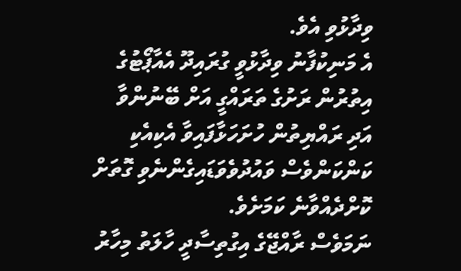ވިދާޅުވި އެވެ.
އެ މަނިކުފާނު ވިދާޅުވީ ގުރައިދޫ އެއާޕޯޓުގެ އިތުރުން ރަށުގެ ތަރައްގީ އަށް ބޭނުންވާ އަދި ރައްޔިތުން ހުށަހަޅާފައިވާ އެކިއެކި ކަންކަންވެސް ވައުދުވެވަޑައިގެންނެވި ގޮތަށް ކޮށްދެއްވާނެ ކަމަށެވެ.
ނަމަވެސް ރާއްޖޭގެ އިގުތިސާދީ ހާލަތު މިހާރު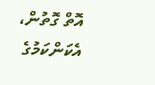އޮތް ގޮތުން، އެކަންކަމުގެ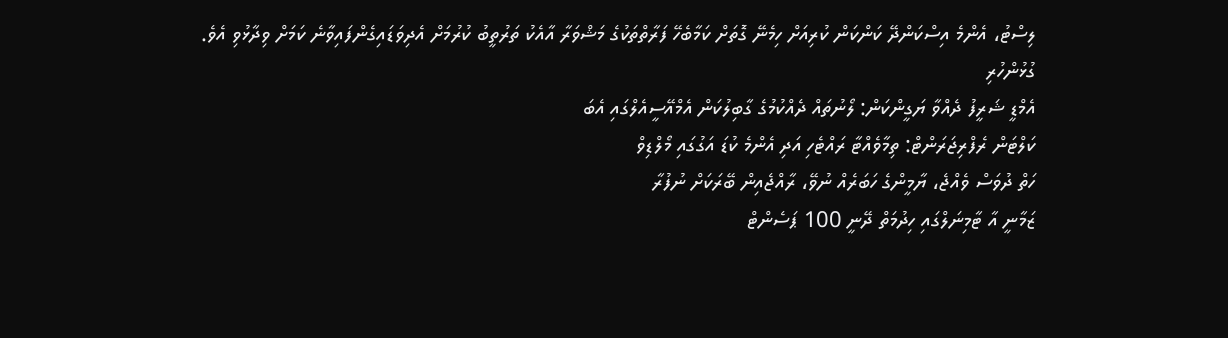ލިސްޓު، އެންމެ އިސްކަންދޭ ކަންކަން ކުރިއަށް ހިމެނޭ ގޮތަށް ކަމާބެހޭ ފަރާތްތަކުގެ މަޝްވަރާ އާއެކު ތަރުތީބު ކުރުމަށް އެދިވަޑައިގެންފައިވާނެ ކަމަށް ވިދާޅުވި އެވެ.
ގުޅުންހުރި
އެމްޑީ ޝަރީފު ދެއްވާ ޔަގީންކަން: ލޯނުތައް ދެއްކުމުގެ ގާބިލުކަން އެމްއޭސީއެލްގައި އެބަ
ކަލްޓަން ރެފްރިޖަރަންޓް: ތިމާވެއްޓާ ރައްޓެހި އަދި އެންމެ ކުޑަ އަގުގައި މޯލްޑިވް
ހަތް ދުވަސް ވެއްޖެ، ޔާމީންގެ ހަބަރެއް ނުވޭ، ރާއްޖެއިން ބޭރަކަށް ނުފުރާ
ޒަމާނީ އާ ޓާމިނަލްގައި ހިދުމަތް ދޭނީ 100 ޕަސެންޓް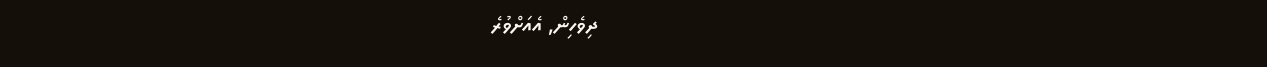ދިވެހިން, އެއަށްވުރެ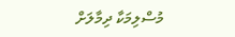މުސްލިމަކާ ދިމާލަށް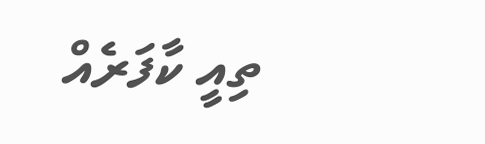ތިއީ ކާފަރެއް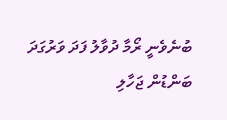ބުނެވެނީ ރޯމާ ދުވާލު ފަދަ ވަރުގަދަ
ބަންޑުން ޖަހާލި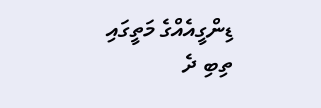ޑިންގީއެއްގެ މަތީގައި ތިބި ދެ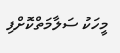މީހަކު ސަލާމަތްކޮށްފި